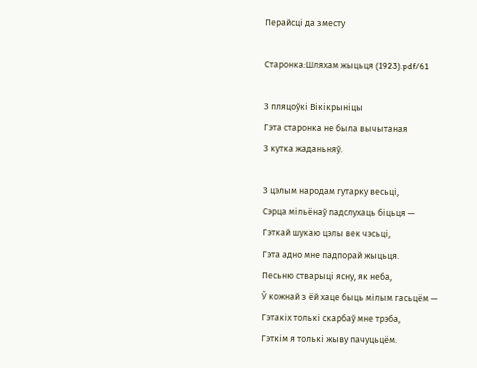Перайсці да зместу

Старонка:Шляхам жыцьця (1923).pdf/61

З пляцоўкі Вікікрыніцы
Гэта старонка не была вычытаная
З кутка жаданьняў.

З цэлым народам гутарку весьці,
Сэрца мільёнаў падслухаць біцьця —
Гэткай шукаю цэлы век чэсьці,
Гэта адно мне падпорай жыцьця.
Песьню стварыці ясну, як неба,
Ў кожнай з ёй хаце быць мілым гасьцём —
Гэтакіх толькі скарбаў мне трэба,
Гэткім я толькі жыву пачуцьцём.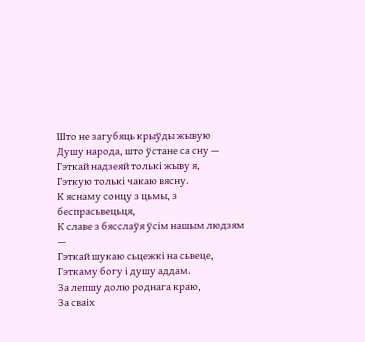Што не загубяць крыўды жывую
Душу народа, што ўстане са сну —
Гэткай надзеяй толькі жыву я,
Гэткую толькі чакаю вясну.
К яснаму сонцу з цьмы, з беспрасьвецьця,
К славе з бясслаўя ўсім нашым людзям —
Гэткай шукаю сьцежкі на сьвеце,
Гэткаму богу і душу аддам.
За лепшу долю роднага краю,
За сваіх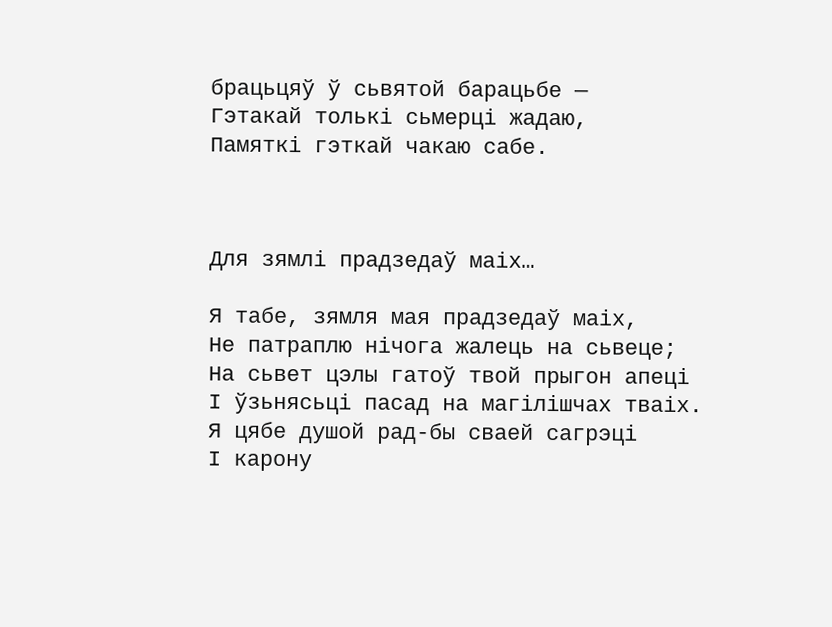брацьцяў ў сьвятой барацьбе —
Гэтакай толькі сьмерці жадаю,
Памяткі гэткай чакаю сабе.



Для зямлі прадзедаў маіх…

Я табе, зямля мая прадзедаў маіх,
Не патраплю нічога жалець на сьвеце;
На сьвет цэлы гатоў твой прыгон апеці
І ўзьнясьці пасад на магілішчах тваіх.
Я цябе душой рад-бы сваей сагрэці
І карону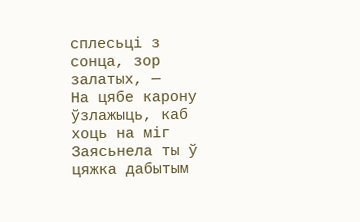сплесьці з сонца, зор залатых, —
На цябе карону ўзлажыць, каб хоць на міг
Заясьнела ты ў цяжка дабытым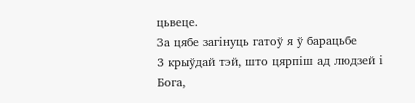цьвеце.
За цябе загінуць гатоў я ў барацьбе
3 крыўдай тэй, што цярпіш ад людзей і Бога,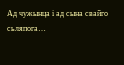Ад чужынца і ад сына свайго сьляпога…